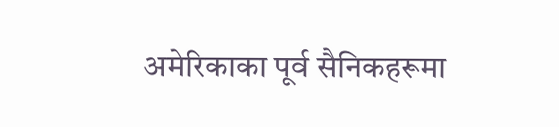अमेरिकाका पूर्व सैनिकहरूमा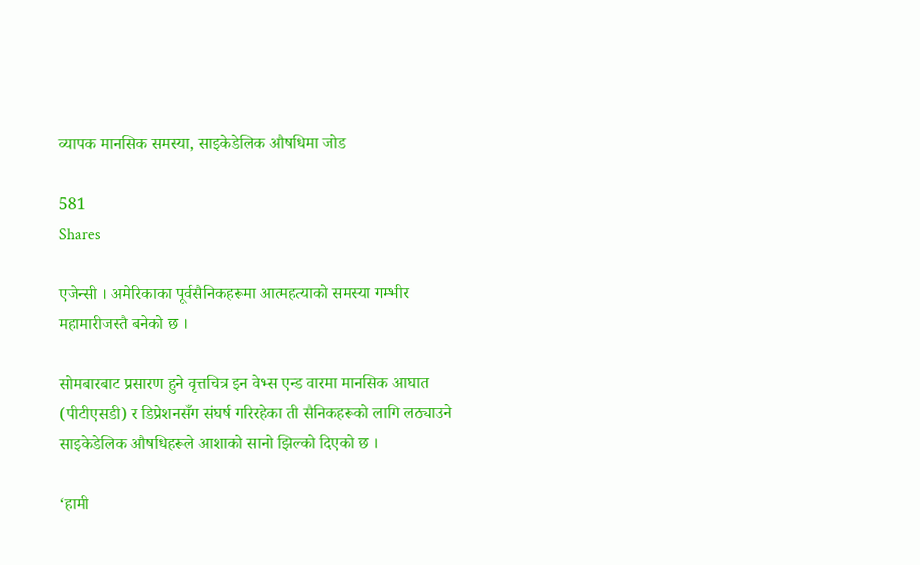व्यापक मानसिक समस्या, साइकेडेलिक औषधिमा जोड

581
Shares

एजेन्सी । अमेरिकाका पूर्वसैनिकहरूमा आत्महत्याको समस्या गम्भीर महामारीजस्तै बनेको छ ।

सोमबारबाट प्रसारण हुने वृत्तचित्र इन वेभ्स एन्ड वारमा मानसिक आघात (पीटीएसडी) र डिप्रेशनसँग संघर्ष गरिरहेका ती सैनिकहरूको लागि लठ्याउने साइकेडेलिक औषधिहरूले आशाको सानो झिल्को दिएको छ ।

‘हामी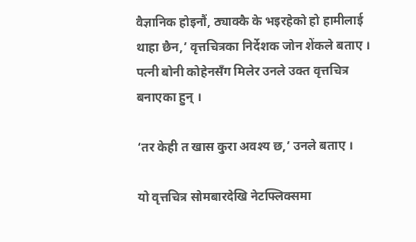वैज्ञानिक होइनौं, ठ्याक्कै के भइरहेको हो हामीलाई थाहा छैन,’ वृत्तचित्रका निर्देशक जोन शेंकले बताए । पत्नी बोनी कोहेनसँग मिलेर उनले उक्त वृत्तचित्र बनाएका हुन् ।

‘तर केही त खास कुरा अवश्य छ,’ उनले बताए ।

यो वृत्तचित्र सोमबारदेखि नेटफ्लिक्समा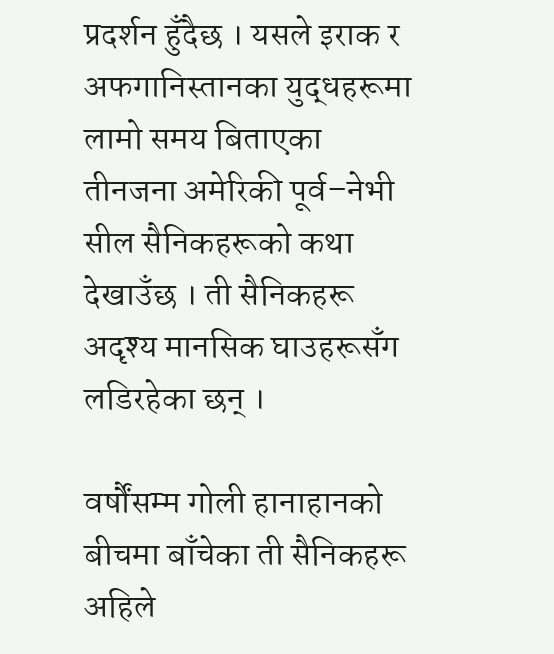प्रदर्शन हुँदैछ । यसले इराक र अफगानिस्तानका युद्धहरूमा लामो समय बिताएका तीनजना अमेरिकी पूर्व–नेभी सील सैनिकहरूको कथा देखाउँछ । ती सैनिकहरू अदृश्य मानसिक घाउहरूसँग लडिरहेका छन् ।

वर्षौंसम्म गोली हानाहानको बीचमा बाँचेका ती सैनिकहरू अहिले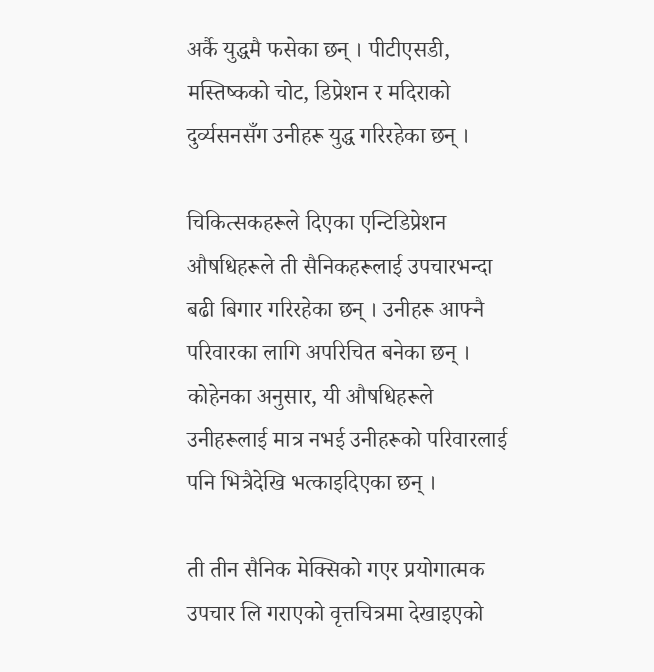अर्कै युद्धमै फसेका छन् । पीटीएसडी, मस्तिष्कको चोट, डिप्रेशन र मदिराको दुर्व्यसनसँग उनीहरू युद्ध गरिरहेका छन् ।

चिकित्सकहरूले दिएका एन्टिडिप्रेशन औषधिहरूले ती सैनिकहरूलाई उपचारभन्दा बढी बिगार गरिरहेका छन् । उनीहरू आफ्नै परिवारका लागि अपरिचित बनेका छन् । कोहेनका अनुसार, यी औषधिहरूले उनीहरूलाई मात्र नभई उनीहरूको परिवारलाई पनि भित्रैदेखि भत्काइदिएका छन् ।

ती तीन सैनिक मेक्सिको गएर प्रयोगात्मक उपचार लि गराएको वृत्तचित्रमा देखाइएको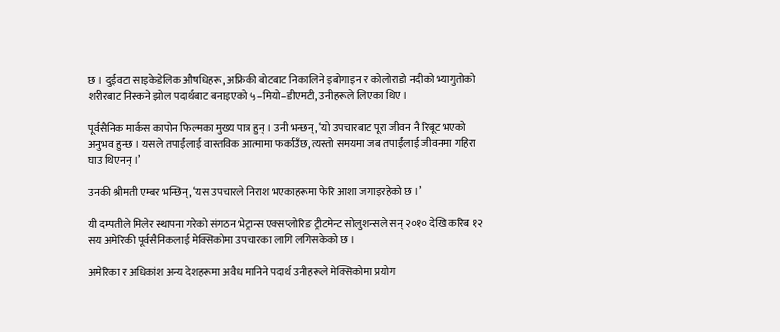छ । दुईवटा साइकेडेलिक औषधिहरू, अफ्रिकी बोटबाट निकालिने इबोगाइन र कोलोराडो नदीको भ्यागुतोको शरीरबाट निस्कने झोल पदार्थबाट बनाइएको ५–मियो–डीएमटी, उनीहरूले लिएका थिए ।

पूर्वसैनिक मार्कस कापोन फिल्मका मुख्य पात्र हुन् । उनी भन्छन्, ‘यो उपचारबाट पूरा जीवन नै रिबूट भएको अनुभव हुन्छ । यसले तपाईंलाई वास्तविक आत्मामा फर्काउँछ, त्यस्तो समयमा जब तपाईंलाई जीवनमा गहिरा घाउ थिएनन् ।’

उनकी श्रीमती एम्बर भन्छिन्, ‘यस उपचारले निराश भएकाहरूमा फेरि आशा जगाइरहेको छ ।’

यी दम्पतीले मिलेर स्थापना गरेको संगठन भेट्रान्स एक्सप्लोरिङ ट्रीटमेन्ट सोलुशन्सले सन् २०१० देखि करिब १२ सय अमेरिकी पूर्वसैनिकलाई मेक्सिकोमा उपचारका लागि लगिसकेको छ ।

अमेरिका र अधिकांश अन्य देशहरूमा अवैध मानिने पदार्थ उनीहरूले मेक्सिकोमा प्रयोग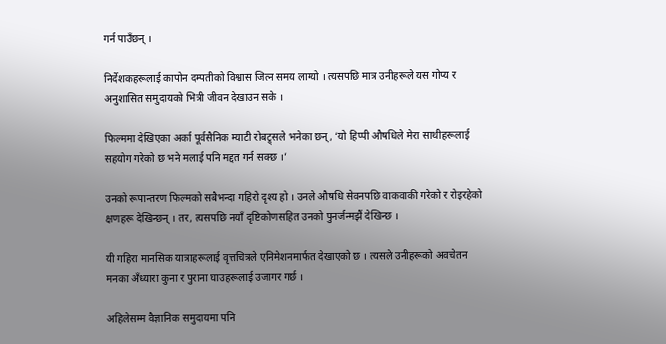गर्न पाउँछन् ।

निर्देशकहरूलाई कापोन दम्पतीको विश्वास जित्न समय लाग्यो । त्यसपछि मात्र उनीहरूले यस गोप्य र अनुशासित समुदायको भित्री जीवन देखाउन सके ।

फिल्ममा देखिएका अर्का पूर्वसैनिक म्याटी रोबट्र्सले भनेका छन्, ‘यो हिप्पी औषधिले मेरा साथीहरूलाई सहयोग गरेको छ भने मलाई पनि मद्दत गर्न सक्छ ।’

उनको रूपान्तरण फिल्मको सबैभन्दा गहिरो दृश्य हो । उनले औषधि सेवनपछि वाकवाकी गरेको र रोइरहेको क्षणहरू देखिन्छन् । तर, त्यसपछि नयाँ दृष्टिकोणसहित उनको पुनर्जन्मझैं देखिन्छ ।

यी गहिरा मानसिक यात्राहरूलाई वृत्तचित्रले एनिमेशनमार्फत देखाएको छ । त्यसले उनीहरूको अवचेतन मनका अँध्यारा कुना र पुराना घाउहरूलाई उजागर गर्छ ।

अहिलेसम्म वैज्ञानिक समुदायमा पनि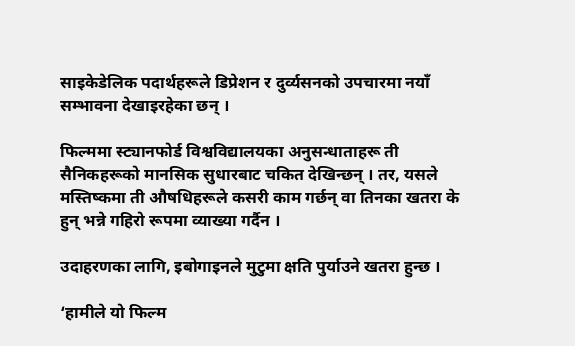साइकेडेलिक पदार्थहरूले डिप्रेशन र दुर्व्यसनको उपचारमा नयाँ सम्भावना देखाइरहेका छन् ।

फिल्ममा स्ट्यानफोर्ड विश्वविद्यालयका अनुसन्धाताहरू ती सैनिकहरूको मानसिक सुधारबाट चकित देखिन्छन् । तर, यसले मस्तिष्कमा ती औषधिहरूले कसरी काम गर्छन् वा तिनका खतरा के हुन् भन्ने गहिरो रूपमा व्याख्या गर्दैन ।

उदाहरणका लागि, इबोगाइनले मुटुमा क्षति पु‍र्याउने खतरा हुन्छ ।

‘हामीले यो फिल्म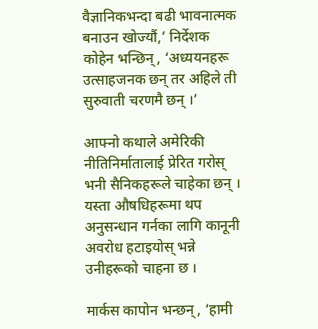वैज्ञानिकभन्दा बढी भावनात्मक बनाउन खोज्यौं,’ निर्देशक कोहेन भन्छिन्, ‘अध्ययनहरू उत्साहजनक छन् तर अहिले ती सुरुवाती चरणमै छन् ।’

आफ्नो कथाले अमेरिकी नीतिनिर्मातालाई प्रेरित गरोस् भनी सैनिकहरूले चाहेका छन् । यस्ता औषधिहरूमा थप अनुसन्धान गर्नका लागि कानूनी अवरोध हटाइयोस् भन्ने उनीहरूको चाहना छ ।

मार्कस कापोन भन्छन्, ‘हामी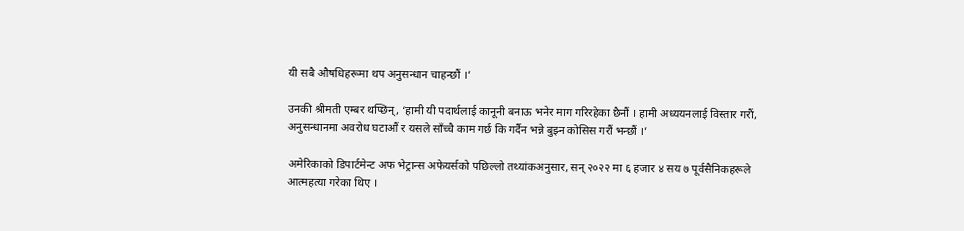यी सबै औषधिहरूमा थप अनुसन्धान चाहन्छौं ।’

उनकी श्रीमती एम्बर थप्छिन्, ‘हामी यी पदार्थलाई कानूनी बनाऊ भनेर माग गरिरहेका छैनौं । हामी अध्ययनलाई विस्तार गरौं, अनुसन्धानमा अवरोध घटाऔं र यसले साँच्चै काम गर्छ कि गर्दैन भन्ने बुझ्न कोसिस गरौं भन्छौं ।’

अमेरिकाको डिपार्टमेन्ट अफ भेट्रान्स अफेयर्सको पछिल्लो तथ्यांकअनुसार, सन् २०२२ मा ६ हजार ४ सय ७ पूर्वसैनिकहरूले आत्महत्या गरेका थिए ।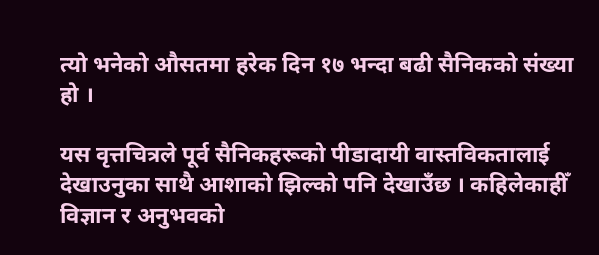त्यो भनेको औसतमा हरेक दिन १७ भन्दा बढी सैनिकको संख्या हो ।

यस वृत्तचित्रले पूर्व सैनिकहरूको पीडादायी वास्तविकतालाई देखाउनुका साथै आशाको झिल्को पनि देखाउँछ । कहिलेकाहीँ विज्ञान र अनुभवको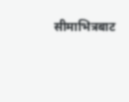सीमाभित्रबाट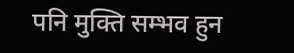पनि मुक्ति सम्भव हुन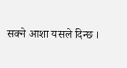सक्ने आशा यसले दिन्छ ।